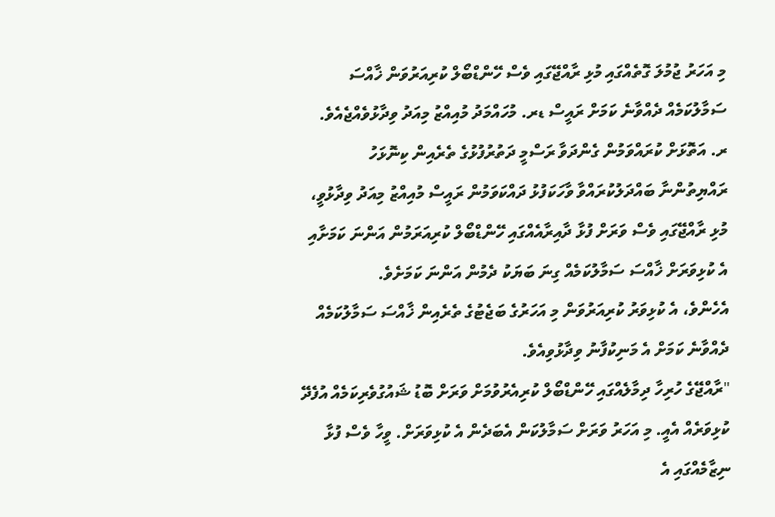މި އަހަރު ޖުމުލަ ގޮތެއްގައި މުޅި ރާއްޖޭގައި ވެސް ހޭންޑްބޯލް ކުރިއަރުވަން ޚާއްސަ ސަމާލުކަމެއް ދެއްވާނެ ކަމަށް ރައީސް ޑރ. މުހައްމަދު މުއިއްޒު މިއަދު ވިދާޅުވެއްޖެއެވެ.
ރ. އަތޮޅަށް ކުރައްވަމުން ގެންދަވާ ރަސްމީ ދަތުރުފުޅުގެ ތެރެއިން ކިނޮޅަހު ރައްޔިތުންނާ ބައްދަލުކުރައްވާ ވާހަކަފުޅު ދައްކަވަމުން ރައީސް މުއިއްޒު މިއަދު ވިދާޅުވީ، މުޅި ރާއްޖޭގައި ވެސް ވަރަށް ފުޅާ ދާއިރާއެއްގައި ހޭންޑްބޯލް ކުރިއަރަމުން އަންނަ ކަމަށާއި އެ ކުޅިވަރަށް ޚާއްސަ ސަމާލުކަމެއް ގިނަ ބަޔަކު ދެމުން އަންނަ ކަމަށެވެ.
އެހެންވެ، އެ ކުޅިވަރު ކުރިއަރުވަން މި އަހަރުގެ ބަޖެޓުގެ ތެރެއިން ޚާއްސަ ސަމާލުކަމެއް ދެއްވާނެ ކަމަށް އެ މަނިކުފާނު ވިދާޅުވިއެވެ.
"ރާއްޖޭގެ ހުރިހާ ދިމާލެއްގައި ހޭންޑްބޯލް ކުރިއެރުވުމަށް ވަރަށް ބޮޑު ޝައުގުވެރިކަމެއް އުފެދޭ ކުޅިވަރެއް އެއީ. މި އަހަރު ވަރަށް ސަމާލުކަން އެބަދެން އެ ކުޅިވަރަށް. ވީހާ ވެސް ފުޅާ ނިޒާމެއްގައި އެ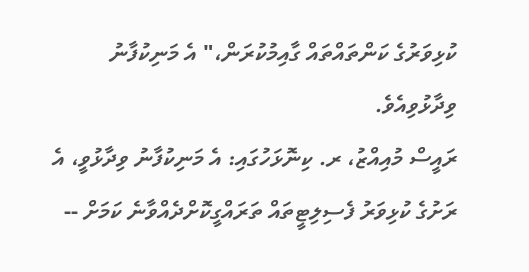ކުޅިވަރުގެ ކަންތައްތައް ގާއިމުކުރަން،" އެ މަނިކުފާނު ވިދާޅުވިއެވެ.
ރައީސް މުއިއްޒު، ރ. ކިނޮޅަހުގައި: އެ މަނިކުފާނު ވިދާޅުވީ، އެ ރަށުގެ ކުޅިވަރު ފެސިލިޓީތައް ތަރައްގީކޮށްދެއްވާނެ ކަމަށް --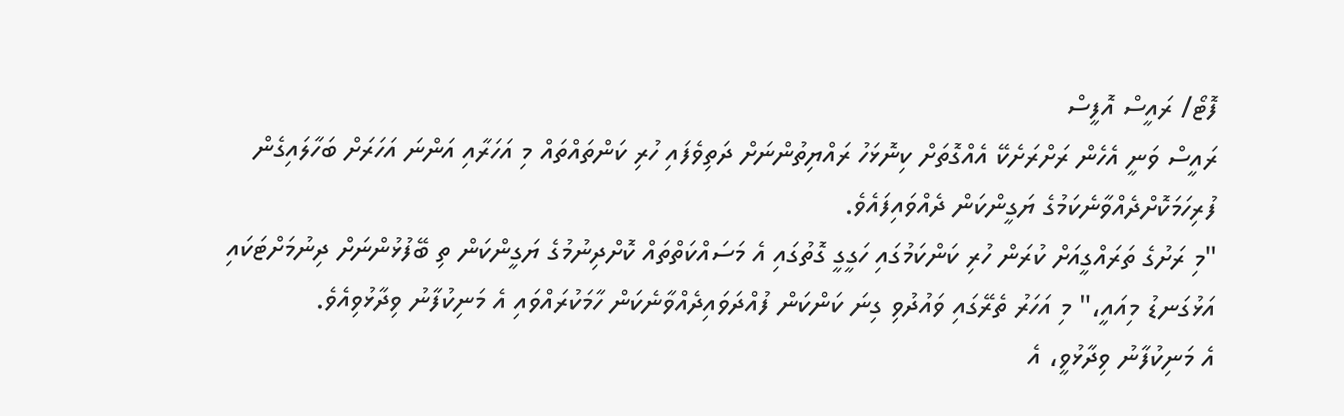ފޮޓޯ/ ރައީސް އޮފީސް
ރައީސް ވަނީ އެހެން ރަށްރަށެކޭ އެއްގޮތަށް ކިނޮޅަހު ރައްޔިތުންނަށް ދަތިވެފައި ހުރި ކަންތައްތައް މި އަހަރާއި އަންނަ އަހަރަށް ބަހާލައިގެން ފުރިހަމަކޮށްދެއްވާނެކަމުގެ ޔަގީންކަން ދެއްވައިފައެވެ.
"މި ރަށުގެ ތަރައްގީއަށް ކުރަން ހުރި ކަންކަމުގައި ހަގީގީ ގޮތުގައި އެ މަސައްކަތްތައް ކޮށްދިނުމުގެ ޔަގީންކަން ތި ބޭފުޅުންނަށް ދިނުމަށްޓަކައި އަޅުގަނޑު މިއައީ،" މި އަހަރު ތެރޭގައި ވައުދުވި ގިނަ ކަންކަން ފުއްދަވައިދެއްވާނެކަން ހާމަކުރައްވައި އެ މަނިކުފާނު ވިދާޅުވިއެވެ.
އެ މަނިކުފާނު ވިދާޅުވީ، އެ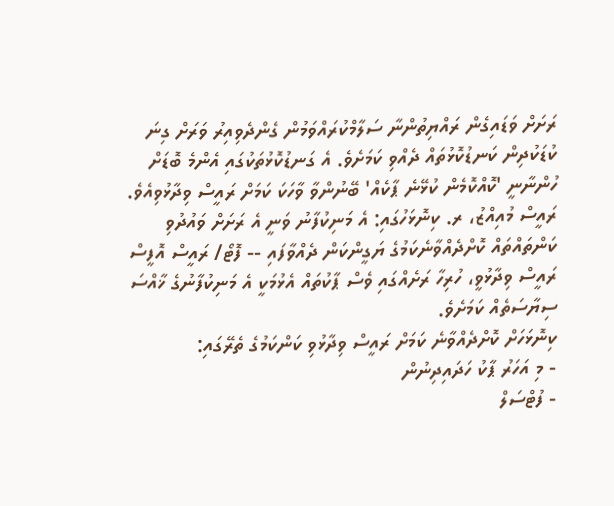ރަށަށް ވަޑައިގެން ރައްޔިތުންނާ ސަލާމްކުރައްވަމުން ގެންދެވިއިރު ވަރަށް ގިނަ ކުޑަކުދިން ކަނޑުކޮޅުތައް ދެއްވި ކަމަށެވެ. އެ ގަނޑުކޮޅުތަކުގައި އެންމެ ބޮޑަށް ހުންނާނީ 'ކޮއްކޮމެން ކުޅޭނެ ޕާކެއް' ބޭނުންވާ ވާހަކަ ކަމަށް ރައީސް ވިދާޅުވިއެވެ.
ރައީސް މުއިއްޒު، ރ. ކިނޮޅަހުގައި: އެ މަނިކުފާނު ވަނީ އެ ރަށަށް ވައުދުވި ކަންތައްތައް ކޮށްދެއްވާނެކަމުގެ ޔަގީންކަން ދެއްވާފައި -- ފޮޓޯ/ ރައީސް އޮފީސް
ރައީސް ވިދާޅުވީ، ހުރިހާ ރަށެއްގައި ވެސް ޕާކުތައް އެޅުމަކީ އެ މަނިކުފާނުގެ ޚާއްސަ ސިޔާސަތެއް ކަމަށެވެ.
ކިނޮޅަހަށް ކޮށްދެއްވާނެ ކަމަށް ރައީސް ވިދާޅުވި ކަންކަމުގެ ތެރޭގައި:
- މި އަހަރު ޕާކު ހަދައިދިނުން
- ފުޓްސަލް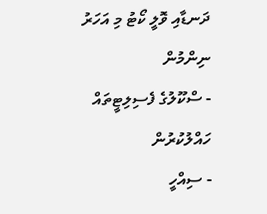ދަނޑާއި ވޮލީ ކޯޓު މި އަހަރު ނިންމުން
- ސްކޫލުގެ ފެސިލިޓީތައް ހައްލުކުރުން
- ސިއްހީ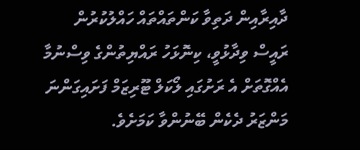ދާއިރާއިން ދަތިވާ ކަންތައްތައް ހައްލުކުރުން
ރައީސް ވިދާޅުވީ، ކިނޮޅަހު ރައްޔިތުންގެ ވިސްނުމާ އެއްގޮތަށް އެ ރަށުގައި ލޯކަލް ޓޫރިޒަމް ފަށައިގަންނަ މަންޒަރު ދެކެން ބޭނުންވާ ކަމަށެވެ.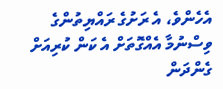އެހެންވެ، އެ ރަށުގެ ރައްޔިތުންގެ ވިސްނުމާ އެއްގޮތަށް އެ ކަން ކުރިއަށް ގެންދަން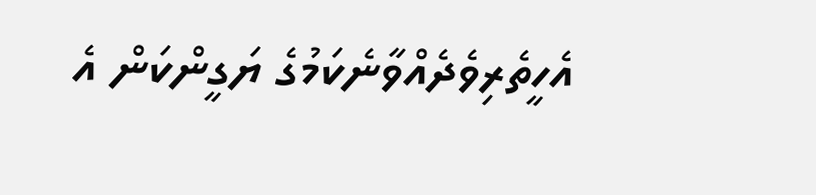އެހީތެރިވެދެއްވާނެކަމުގެ ޔަގީންކަން އެ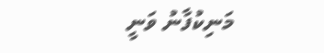މަނިކުފާނު ވަނީ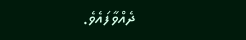ދެއްވާފައެވެ.